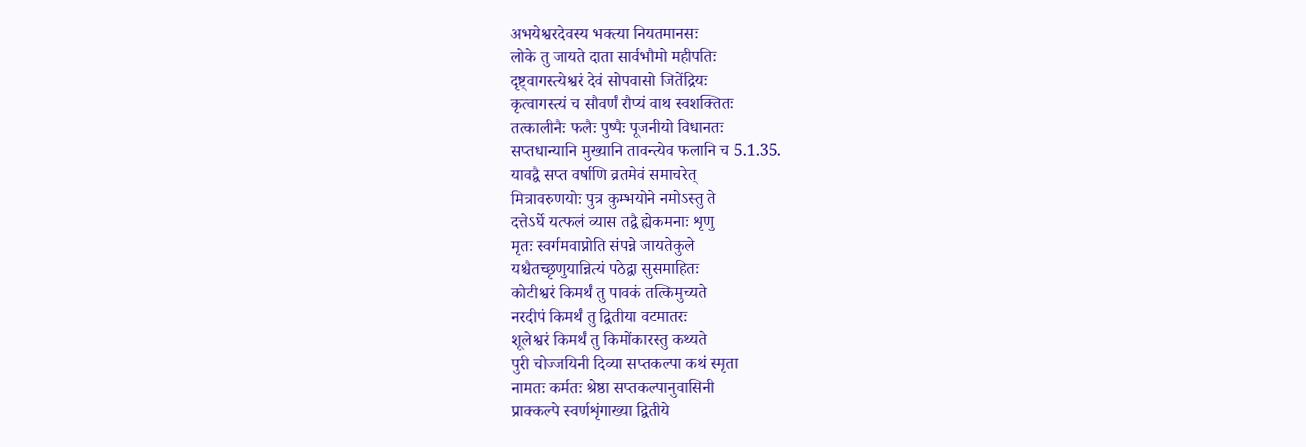अभयेश्वरदेवस्य भक्त्या नियतमानसः
लोके तु जायते दाता सार्वभौमो महीपतिः
दृष्ट्वागस्त्येश्वरं देवं सोपवासो जितेंद्रियः
कृत्वागस्त्यं च सौवर्णं रौप्यं वाथ स्वशक्तितः
तत्कालीनैः फलैः पुष्पैः पूजनीयो विधानतः
सप्तधान्यानि मुख्यानि तावन्त्येव फलानि च 5.1.35.
यावद्वै सप्त वर्षाणि व्रतमेवं समाचरेत्
मित्रावरुणयोः पुत्र कुम्भयोने नमोऽस्तु ते
दत्तेऽर्घे यत्फलं व्यास तद्वै ह्येकमनाः शृणु
मृतः स्वर्गमवाप्नोति संपन्ने जायतेकुले
यश्चैतच्छृणुयान्नित्यं पठेद्वा सुसमाहितः
कोटीश्वरं किमर्थं तु पावकं तत्किमुच्यते
नरदीपं किमर्थं तु द्वितीया वटमातरः
शूलेश्वरं किमर्थं तु किमोंकारस्तु कथ्यते
पुरी चोज्जयिनी दिव्या सप्तकल्पा कथं स्मृता
नामतः कर्मतः श्रेष्ठा सप्तकल्पानुवासिनी
प्राक्कल्पे स्वर्णशृंगाख्या द्वितीये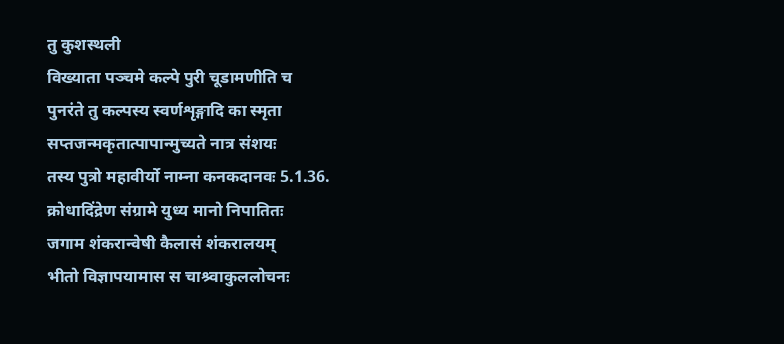तु कुशस्थली
विख्याता पञ्चमे कल्पे पुरी चूडामणीति च
पुनरंते तु कल्पस्य स्वर्णशृङ्गादि का स्मृता
सप्तजन्मकृतात्पापान्मुच्यते नात्र संशयः
तस्य पुत्रो महावीर्यो नाम्ना कनकदानवः 5.1.36.
क्रोधादिंद्रेण संग्रामे युध्य मानो निपातितः
जगाम शंकरान्वेषी कैलासं शंकरालयम्
भीतो विज्ञापयामास स चाश्र्वाकुललोचनः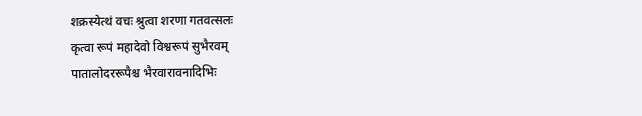शक्रस्येत्थं वचः श्रुत्वा शरणा गतवत्सलः
कृत्वा रूपं महादेवो विश्वरूपं सुभैरवम्
पातालोदररूपैश्च भैरवारावनादिभिः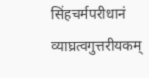सिंहचर्मपरीधानं व्याघ्रत्वगुत्तरीयकम्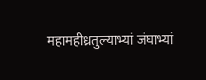महामहीध्रतुल्याभ्यां जंघाभ्यां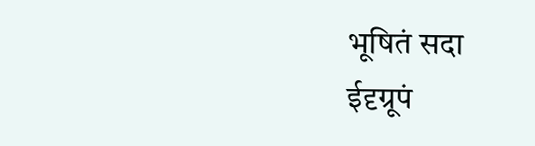भूषितं सदा
ईदृग्रूपं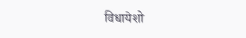विधायेशो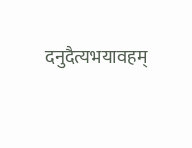दनुदैत्यभयावहम्